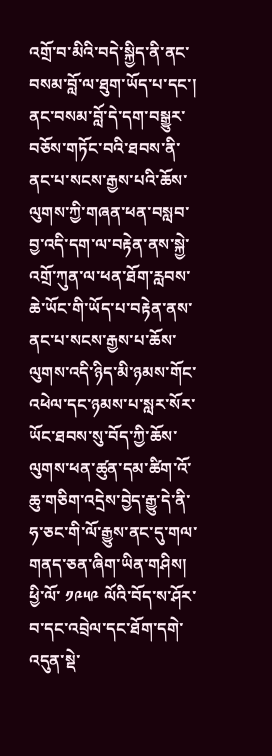འགྲོ་བ་མིའི་བདེ་སྐྱིད་ནི་ནང་བསམ་བློ་ལ་ཐུག་ཡོད་པ་དང་། ནང་བསམ་བློ་དེ་དག་བསྒྱུར་བཅོས་གཏོང་བའི་ཐབས་ནི་ནང་པ་སངས་རྒྱས་པའི་ཆོས་ལུགས་ཀྱི་གཞན་ཕན་བསླབ་བྱ་འདི་དག་ལ་བརྟེན་ནས་སྐྱེ་འགྲོ་ཀུན་ལ་ཕན་ཐོག་རླབས་ཆེ་ཡོང་གི་ཡོད་པ་བརྟེན་ནས་ནང་པ་སངས་རྒྱས་པ་ཆོས་ལུགས་འདི་ཉིད་མི་ཉམས་གོང་འཕེལ་དང་ཉམས་པ་སླར་སོར་ཡོང་ཐབས་སུ་བོད་ཀྱི་ཆོས་ལུགས་ཕན་ཚུན་དམ་ཚིག་འོ་ཆུ་གཅིག་འདྲེས་བྱེད་རྒྱུ་དེ་ནི་ཧ་ཅང་གི་ལོ་རྒྱུས་ནང་དུ་གལ་གནད་ཅན་ཞིག་ཡིན་གཤིས། ཕྱི་ལོ་ ༡༩༥༩ ལོའི་བོད་ས་ཤོར་བ་དང་འབྲེལ་དང་ཐོག་དགེ་འདུན་སྡེ་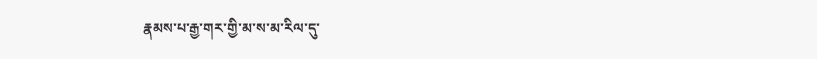རྣམས་པ་རྒྱ་གར་གྱི་མ་ས་མ་རིལ་དུ་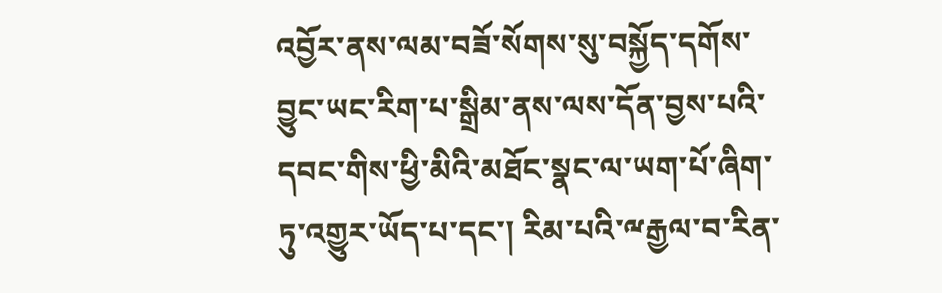འབྱོར་ནས་ལམ་བཟོ་སོགས་སུ་བསྐྱོད་དགོས་བྱུང་ཡང་རིག་པ་སྒྲིམ་ནས་ལས་དོན་བྱས་པའི་དབང་གིས་ཕྱི་མིའི་མཐོང་སྣང་ལ་ཡག་པོ་ཞིག་ཏུ་འགྱུར་ཡོད་པ་དང་། རིམ་པའི་ྋརྒྱལ་བ་རིན་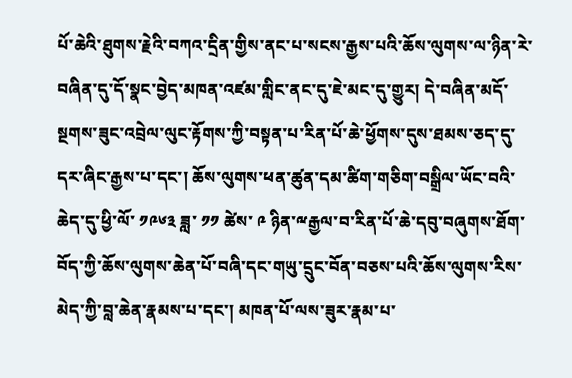པོ་ཆེའི་ཐུགས་རྗེའི་བཀའ་དྲིན་གྱིས་ནང་པ་སངས་རྒྱས་པའི་ཆོས་ལུགས་ལ་ཉིན་རེ་བཞིན་དུ་དོ་སྣང་བྱེད་མཁན་འཛམ་གླིང་ནང་དུ་ཇེ་མང་དུ་གྱུར། དེ་བཞིན་མདོ་སྔགས་ཟུང་འབྲེལ་ལུང་རྟོགས་ཀྱི་བསྟན་པ་རིན་པོ་ཆེ་ཕྱོགས་དུས་ཐམས་ཅད་དུ་དར་ཞིང་རྒྱས་པ་དང་། ཆོས་ལུགས་ཕན་ཚུན་དམ་ཚིག་གཅིག་བསྒྲིལ་ཡོང་བའི་ཆེད་དུ་ཕྱི་ལོ་ ༡༩༦༣ ཟླ་ ༡༡ ཚེས་ ༩ ཉིན་ྋརྒྱལ་བ་རིན་པོ་ཆེ་དབུ་བཞུགས་ཐོག་བོད་ཀྱི་ཆོས་ལུགས་ཆེན་པོ་བཞི་དང་གཡུ་དྲུང་བོན་བཅས་པའི་ཆོས་ལུགས་རིས་མེད་ཀྱི་བླ་ཆེན་རྣམས་པ་དང་། མཁན་པོ་ལས་ཟུར་རྣམ་པ་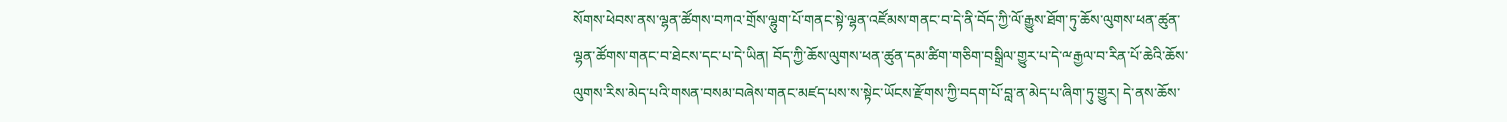སོགས་ཕེབས་ནས་ལྷན་ཚོགས་བཀའ་གྲོས་ལྷུག་པོ་གནང་སྟེ་ལྷན་འཛོམས་གནང་བ་དེ་ནི་བོད་ཀྱི་ལོ་རྒྱུས་ཐོག་ཏུ་ཆོས་ལུགས་ཕན་ཚུན་ལྷན་ཚོགས་གནང་བ་ཐེངས་དང་པ་དེ་ཡིན། བོད་ཀྱི་ཆོས་ལུགས་ཕན་ཚུན་དམ་ཚིག་གཅིག་བསྒྲིལ་གྱུར་པ་དེ་ྋརྒྱལ་བ་རིན་པོ་ཆེའི་ཆོས་ལུགས་རིས་མེད་པའི་གསན་བསམ་བཞེས་གནང་མཛད་པས་ས་སྟེང་ཡོངས་རྫོགས་ཀྱི་བདག་པོ་བླ་ན་མེད་པ་ཞིག་ཏུ་གྱུར། དེ་ནས་ཆོས་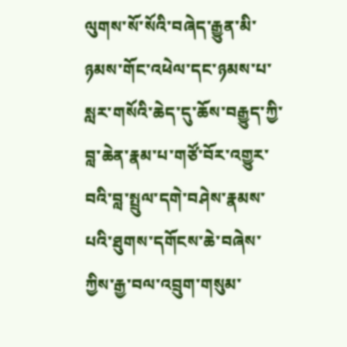ལུགས་སོ་སོའི་བཞེད་རྒྱུན་མི་ཉམས་གོང་འཕེལ་དང་ཉམས་པ་སླར་གསོའི་ཆེད་དུ་ཆོས་བརྒྱུད་ཀྱི་བླ་ཆེན་རྣམ་པ་གཙོ་བོར་འགྱུར་བའི་བླ་སྤྲུལ་དགེ་བཤེས་རྣམས་པའི་ཐུགས་དགོངས་ཆེ་བཞེས་ཀྱིས་རྒྱ་བལ་འབྲུག་གསུམ་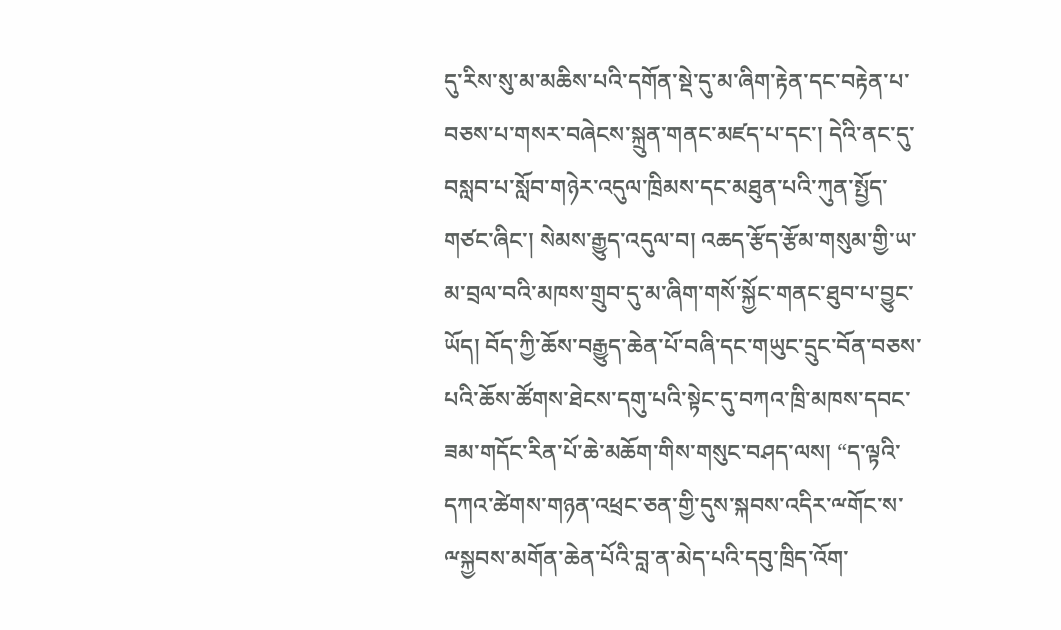དུ་རིས་སུ་མ་མཆིས་པའི་དགོན་སྡེ་དུ་མ་ཞིག་རྟེན་དང་བརྟེན་པ་བཅས་པ་གསར་བཞེངས་སྐྲུན་གནང་མཛད་པ་དང་། དེའི་ནང་དུ་བསླབ་པ་སློབ་གཉེར་འདུལ་ཁྲིམས་དང་མཐུན་པའི་ཀུན་སྤྱོད་གཙང་ཞིང་། སེམས་རྒྱུད་འདུལ་བ། འཆད་རྩོད་རྩོམ་གསུམ་གྱི་ཡ་མ་བྲལ་བའི་མཁས་གྲུབ་དུ་མ་ཞིག་གསོ་སྐྱོང་གནང་ཐུབ་པ་བྱུང་ཡོད། བོད་ཀྱི་ཆོས་བརྒྱུད་ཆེན་པོ་བཞི་དང་གཡུང་དྲུང་བོན་བཅས་པའི་ཆོས་ཚོགས་ཐེངས་དགུ་པའི་སྟེང་དུ་བཀའ་ཁྲི་མཁས་དབང་ཟམ་གདོང་རིན་པོ་ཆེ་མཆོག་གིས་གསུང་བཤད་ལས། “ད་ལྟའི་དཀའ་ཚེགས་གཉན་འཕྲང་ཅན་གྱི་དུས་སྐབས་འདིར་ྋགོང་ས་ྋསྐྱབས་མགོན་ཆེན་པོའི་བླ་ན་མེད་པའི་དབུ་ཁྲིད་འོག་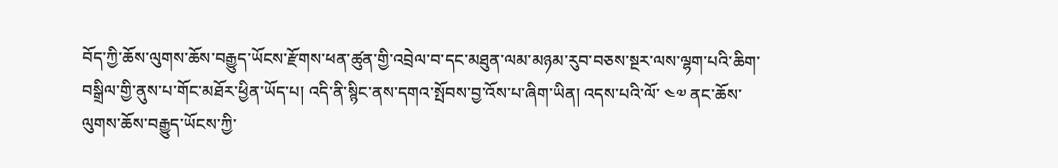བོད་ཀྱི་ཆོས་ལུགས་ཆོས་བརྒྱུད་ཡོངས་རྫོགས་ཕན་ཚུན་གྱི་འབྲེལ་བ་དང་མཐུན་ལམ་མཉམ་རུབ་བཅས་སྔར་ལས་ལྷག་པའི་ཆིག་བསྒྲིལ་གྱི་ནུས་པ་གོང་མཐོར་ཕྱིན་ཡོད་པ། འདི་ནི་སྙིང་ནས་དགའ་སྤོབས་བྱ་འོས་པ་ཞིག་ཡིན། འདས་པའི་ལོ་ ༤༧ ནང་ཆོས་ལུགས་ཆོས་བརྒྱུད་ཡོངས་ཀྱི་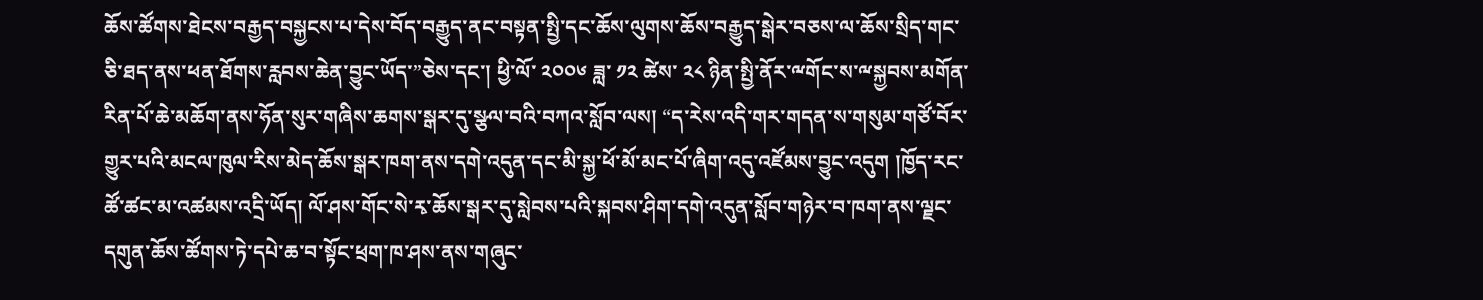ཆོས་ཚོགས་ཐེངས་བརྒྱད་བསྐྱངས་པ་དེས་བོད་བརྒྱུད་ནང་བསྟན་སྤྱི་དང་ཆོས་ལུགས་ཆོས་བརྒྱུད་སྒེར་བཅས་ལ་ཆོས་སྲིད་གང་ཅི་ཐད་ནས་ཕན་ཐོགས་རླབས་ཆེན་བྱུང་ཡོད་”ཅེས་དང་། ཕྱི་ལོ་ ༢༠༠༦ ཟླ་ ༡༢ ཚེས་ ༢༨ ཉིན་སྤྱི་ནོར་ྋགོང་ས་ྋསྐྱབས་མགོན་རིན་པོ་ཆེ་མཆོག་ནས་ཧོན་སུར་གཞིས་ཆགས་སྒར་དུ་སྩལ་བའི་བཀའ་སློབ་ལས། “ད་རེས་འདི་གར་གདན་ས་གསུམ་གཙོ་བོར་གྱུར་པའི་མངལ་ཁུལ་རིས་མེད་ཆོས་སྒར་ཁག་ནས་དགེ་འདུན་དང་མི་སྐྱ་ཕོ་མོ་མང་པོ་ཞིག་འདུ་འཛོམས་བྱུང་འདུག །ཁྱོད་རང་ཚོ་ཚང་མ་འཚམས་འདྲི་ཡོད། ལོ་ཤས་གོང་སེ་རྭ་ཆོས་སྒར་དུ་སླེབས་པའི་སྐབས་ཤིག་དགེ་འདུན་སློབ་གཉེར་བ་ཁག་ནས་ལྗང་དགུན་ཆོས་ཚོགས་ཏེ་དཔེ་ཆ་བ་སྟོང་ཕྲག་ཁ་ཤས་ནས་གཞུང་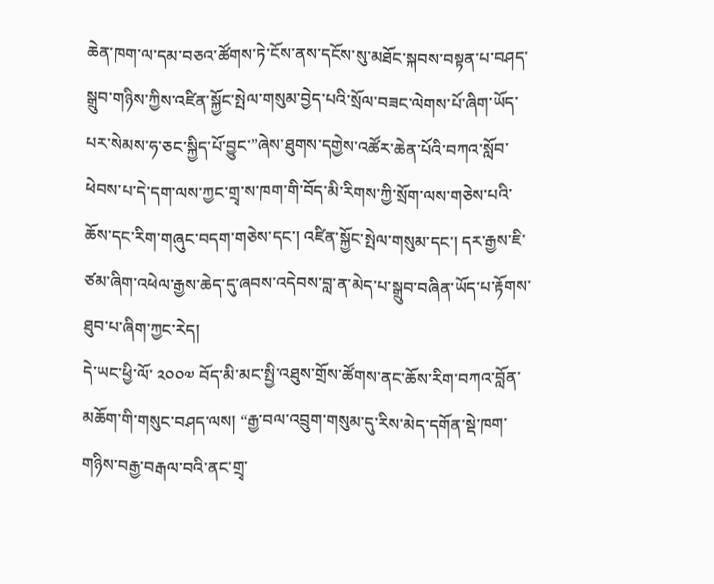ཆེན་ཁག་ལ་དམ་བཅའ་ཚོགས་ཏེ་ངོས་ནས་དངོས་སུ་མཐོང་སྐབས་བསྟན་པ་བཤད་སྒྲུབ་གཉིས་ཀྱིས་འཛིན་སྐྱོང་སྤེལ་གསུམ་བྱེད་པའི་སྲོལ་བཟང་ལེགས་པོ་ཞིག་ཡོད་པར་སེམས་ཧ་ཅང་སྐྱིད་པོ་བྱུང་”ཞེས་ཐུགས་དགྱེས་འཚོར་ཆེན་པོའི་བཀའ་སློབ་ཕེབས་པ་དེ་དག་ལས་ཀྱང་གྲྭ་ས་ཁག་གི་བོད་མི་རིགས་ཀྱི་སྲོག་ལས་གཅེས་པའི་ཆོས་དང་རིག་གཞུང་བདག་གཅེས་དང་། འཛིན་སྐྱོང་སྤེལ་གསུམ་དང་། དར་རྒྱས་ཇི་ཙམ་ཞིག་འཕེལ་རྒྱས་ཆེད་དུ་ཞབས་འདེབས་བླ་ན་མེད་པ་སྒྲུབ་བཞིན་ཡོད་པ་རྟོགས་ཐུབ་པ་ཞིག་ཀྱང་རེད།
དེ་ཡང་ཕྱི་ལོ་ ༢༠༠༧ བོད་མི་མང་སྤྱི་འཐུས་གྲོས་ཚོགས་ནང་ཆོས་རིག་བཀའ་བློན་མཆོག་གི་གསུང་བཤད་ལས། “རྒྱ་བལ་འབྲུག་གསུམ་དུ་རིས་མེད་དགོན་སྡེ་ཁག་གཉིས་བརྒྱ་བརྒལ་བའི་ནང་གྲྭ་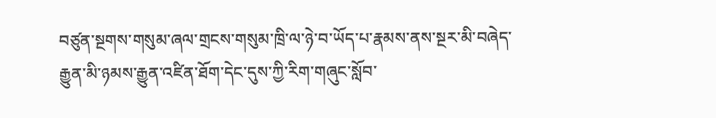བཙུན་སྔགས་གསུམ་ཞལ་གྲངས་གསུམ་ཁྲི་ལ་ཉེ་བ་ཡོད་པ་རྣམས་ནས་སྔར་མི་བཞེད་རྒྱུན་མི་ཉམས་རྒྱུན་འཛིན་ཐོག་དེང་དུས་ཀྱི་རིག་གཞུང་སློབ་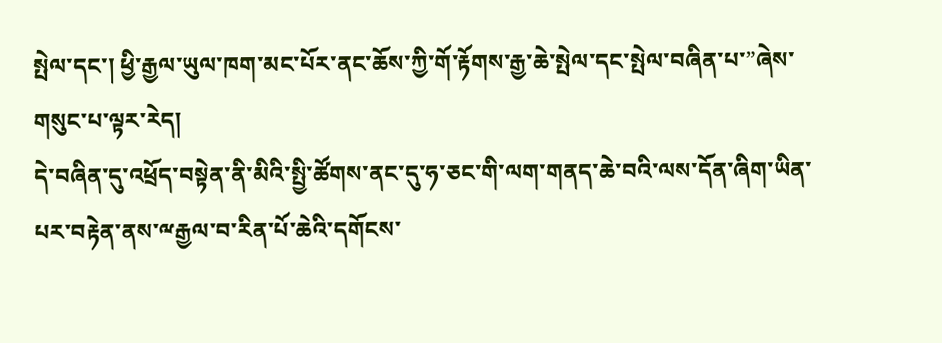སྤེལ་དང་། ཕྱི་རྒྱལ་ཡུལ་ཁག་མང་པོར་ནང་ཆོས་ཀྱི་གོ་རྟོགས་རྒྱ་ཆེ་སྤེལ་དང་སྤེལ་བཞིན་པ་”ཞེས་གསུང་པ་ལྟར་རེད།
དེ་བཞིན་དུ་འཕྲོད་བསྟེན་ནི་མིའི་སྤྱི་ཚོགས་ནང་དུ་ཧ་ཅང་གི་ལག་གནད་ཆེ་བའི་ལས་དོན་ཞིག་ཡིན་པར་བརྟེན་ནས་ྋརྒྱལ་བ་རིན་པོ་ཆེའི་དགོངས་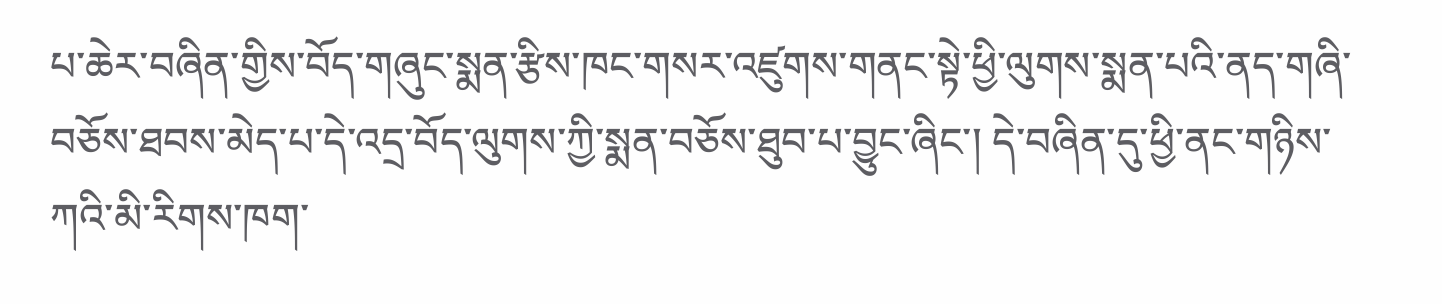པ་ཆེར་བཞིན་གྱིས་བོད་གཞུང་སྨན་རྩིས་ཁང་གསར་འཛུགས་གནང་སྟེ་ཕྱི་ལུགས་སྨན་པའི་ནད་གཞི་བཅོས་ཐབས་མེད་པ་དེ་འདྲ་བོད་ལུགས་ཀྱི་སྨན་བཅོས་ཐུབ་པ་བྱུང་ཞིང་། དེ་བཞིན་དུ་ཕྱི་ནང་གཉིས་ཀའི་མི་རིགས་ཁག་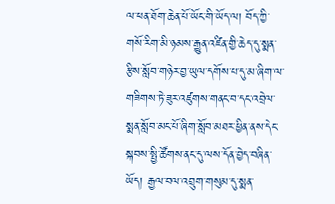ལ་ཕན་ཐོག་ཆེན་པོ་ཡོང་གི་ཡོད་ལ། བོད་ཀྱི་གསོ་རིག་མི་ཉམས་རྒྱུན་འཛིན་གྱི་ཆེད་དུ་སྨན་རྩིས་སློབ་གཉེར་བྱ་ཡུལ་དགོས་པ་དུ་མ་ཞིག་ལ་གཟིགས་ཏེ་ཟུར་འཛུགས་གནང་བ་དང་འབྲེལ་སྨན་སློབ་མང་པོ་ཞིག་སློབ་མཐར་ཕྱིན་ནས་དེང་སྐབས་སྤྱི་ཚོགས་ནང་དུ་ལས་དོན་བྱེད་བཞིན་ཡོད། རྒྱལ་བལ་འབྲུག་གསུམ་དུ་སྨན་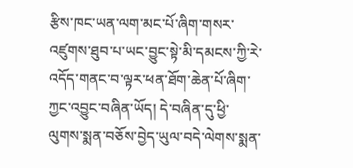རྩིས་ཁང་ཡན་ལག་མང་པོ་ཞིག་གསར་འཛུགས་ཐུབ་པ་ཡང་བྱུང་སྟེ་མི་དམངས་ཀྱི་རེ་འདོད་གནང་བ་ལྟར་ཕན་ཐོག་ཆེན་པོ་ཞིག་ཀྱང་འབྱུང་བཞིན་ཡོད། དེ་བཞིན་དུ་ཕྱི་ལུགས་སྨན་བཅོས་བྱེད་ཡུལ་བདེ་ལེགས་སྨན་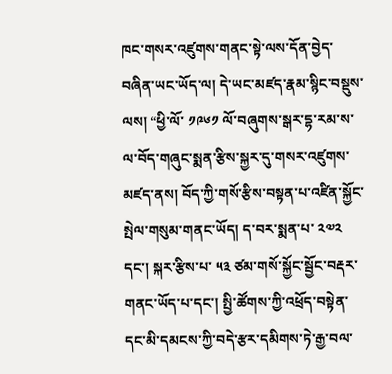ཁང་གསར་འཛུགས་གནང་སྟེ་ལས་དོན་བྱེད་བཞིན་ཡང་ཡོད་ལ། དེ་ཡང་མཛད་རྣམ་སྙིང་བསྡུས་ལས། “ཕྱི་ལོ་ ༡༩༦༡ ལོ་བཞུགས་སྒར་དྷ་རམ་ས་ལ་བོད་གཞུང་སྨན་རྩིས་སྐྱར་དུ་གསར་འཛུགས་མཛད་ནས། བོད་ཀྱི་གསོ་རྩིས་བསྟན་པ་འཛིན་སྐྱོང་སྤེལ་གསུམ་གནང་ཡོད། ད་བར་སྨན་པ་ ༢༧༢ དང་། སྐར་རྩིས་པ་ ༥༣ ཙམ་གསོ་སྐྱོང་སྦྱོང་བརྡར་གནང་ཡོད་པ་དང་། སྤྱི་ཚོགས་ཀྱི་འཕྲོད་བསྟེན་དང་མི་དམངས་ཀྱི་བདེ་རྩར་དམིགས་ཏེ་རྒྱ་བལ་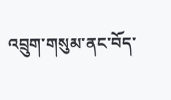འབྲུག་གསུམ་ནང་བོད་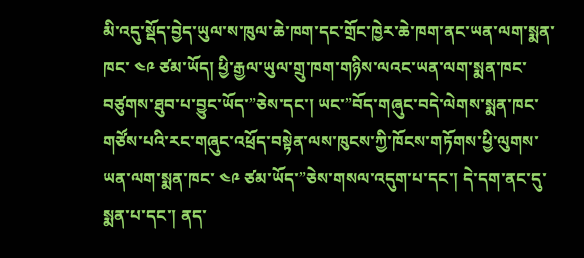མི་འདུ་སྡོད་བྱེད་ཡུལ་ས་ཁུལ་ཆེ་ཁག་དང་གྲོང་ཁྱེར་ཆེ་ཁག་ནང་ཡན་ལག་སྨན་ཁང་ ༤༩ ཙམ་ཡོད། ཕྱི་རྒྱལ་ཡུལ་གྲུ་ཁག་གཉིས་ལའང་ཡན་ལག་སྨན་ཁང་བཙུགས་ཐུབ་པ་བྱུང་ཡོད་”ཅེས་དང་། ཡང་”བོད་གཞུང་བདེ་ལེགས་སྨན་ཁང་གཙོས་པའི་རང་གཞུང་འཕྲོད་བསྟེན་ལས་ཁུངས་ཀྱི་ཁོངས་གཏོགས་ཕྱི་ལུགས་ཡན་ལག་སྨན་ཁང་ ༤༩ ཙམ་ཡོད་”ཅེས་གསལ་འདུག་པ་དང་། དེ་དག་ནང་དུ་སྨན་པ་དང་། ནད་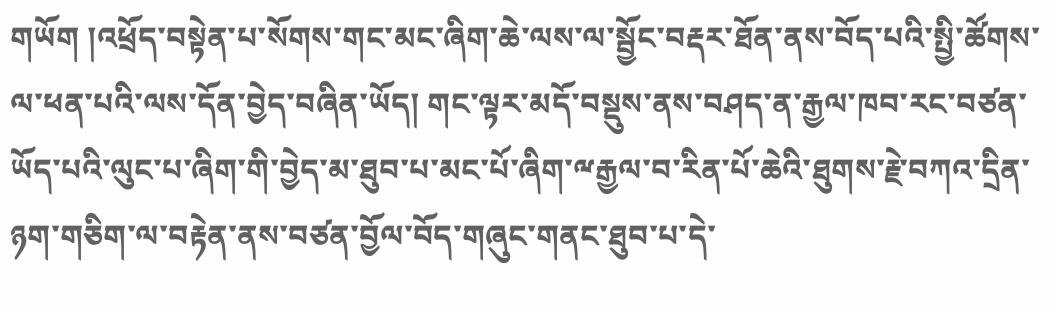གཡོག །འཕྲོད་བསྟེན་པ་སོགས་གང་མང་ཞིག་ཆེ་ལས་ལ་སྦྱོང་བརྡར་ཐོན་ནས་བོད་པའི་སྤྱི་ཚོགས་ལ་ཕན་པའི་ལས་དོན་བྱེད་བཞིན་ཡོད། གང་ལྟར་མདོ་བསྡུས་ནས་བཤད་ན་རྒྱལ་ཁབ་རང་བཙན་ཡོད་པའི་ལུང་པ་ཞིག་གི་བྱེད་མ་ཐུབ་པ་མང་པོ་ཞིག་ྋརྒྱལ་བ་རིན་པོ་ཆེའི་ཐུགས་རྗེ་བཀའ་དྲིན་ཉག་གཅིག་ལ་བརྟེན་ནས་བཙན་བྱོལ་བོད་གཞུང་གནང་ཐུབ་པ་དེ་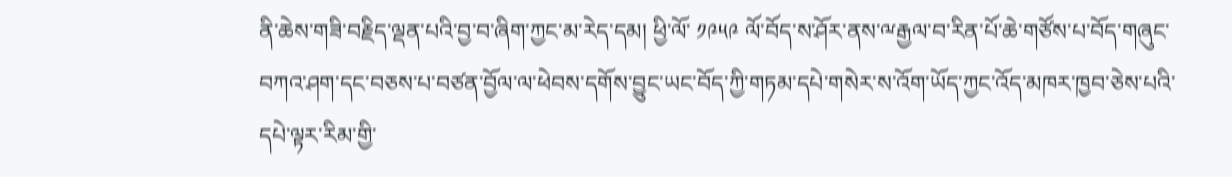ནི་ཆེས་གཟི་བརྗིད་ལྡན་པའི་བྱ་བ་ཞིག་ཀྱང་མ་རེད་དམ། ཕྱི་ལོ་ ༡༩༥༩ ལོ་བོད་ས་ཤོར་ནས་ྋརྒྱལ་བ་རིན་པོ་ཆེ་གཙོས་པ་བོད་གཞུང་བཀའ་ཤག་དང་བཅས་པ་བཙན་བྱོལ་ལ་ཕེབས་དགོས་བྱུང་ཡང་བོད་ཀྱི་གཏམ་དཔེ་གསེར་ས་འོག་ཡོད་ཀྱང་འོད་མཁར་ཁྱབ་ཅེས་པའི་དཔེ་ལྟར་རིམ་གྱི་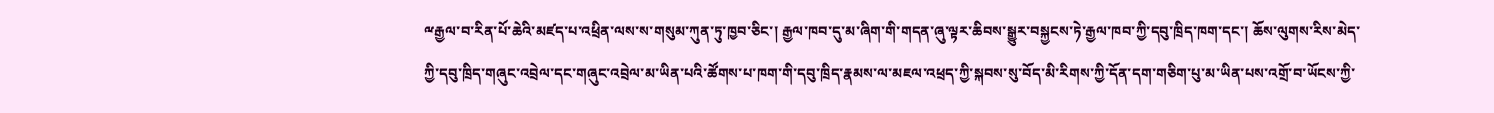ྋརྒྱལ་བ་རིན་པོ་ཆེའི་མཛད་པ་འཕྲིན་ལས་ས་གསུམ་ཀུན་ཏུ་ཁྱབ་ཅིང་། རྒྱལ་ཁབ་དུ་མ་ཞིག་གི་གདན་ཞུ་ལྟར་ཆིབས་སྒྱུར་བསྐྱངས་ཏེ་རྒྱལ་ཁབ་ཀྱི་དབུ་ཁྲིད་ཁག་དང་། ཆོས་ལུགས་རིས་མེད་ཀྱི་དབུ་ཁྲིད་གཞུང་འབྲེལ་དང་གཞུང་འབྲེལ་མ་ཡིན་པའི་ཚོགས་པ་ཁག་གི་དབུ་ཁྲིད་རྣམས་ལ་མཇལ་འཕྲད་ཀྱི་སྐབས་སུ་བོད་མི་རིགས་ཀྱི་དོན་དག་གཅིག་པུ་མ་ཡིན་པས་འགྲོ་བ་ཡོངས་ཀྱི་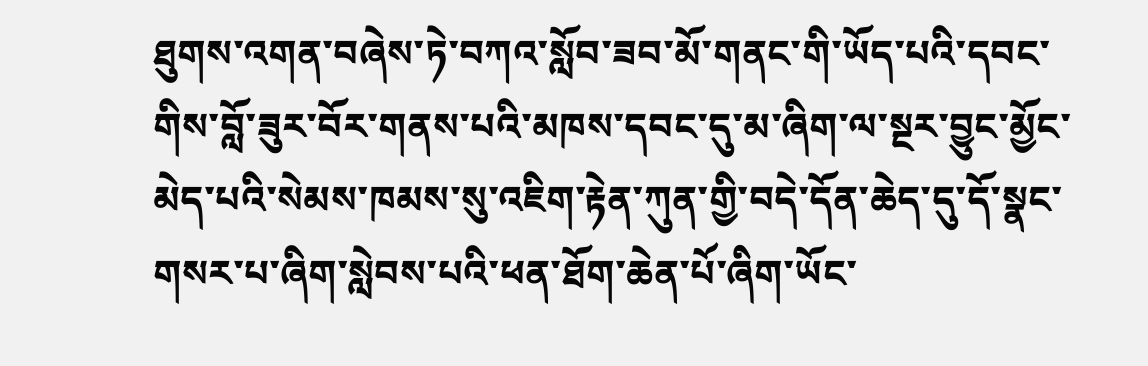ཐུགས་འགན་བཞེས་ཏེ་བཀའ་སློབ་ཟབ་མོ་གནང་གི་ཡོད་པའི་དབང་གིས་བློ་ཟུར་བོར་གནས་པའི་མཁས་དབང་དུ་མ་ཞིག་ལ་སྔར་བྱུང་མྱོང་མེད་པའི་སེམས་ཁམས་སུ་འཇིག་རྟེན་ཀུན་གྱི་བདེ་དོན་ཆེད་དུ་དོ་སྣང་གསར་པ་ཞིག་སླེབས་པའི་ཕན་ཐོག་ཆེན་པོ་ཞིག་ཡོང་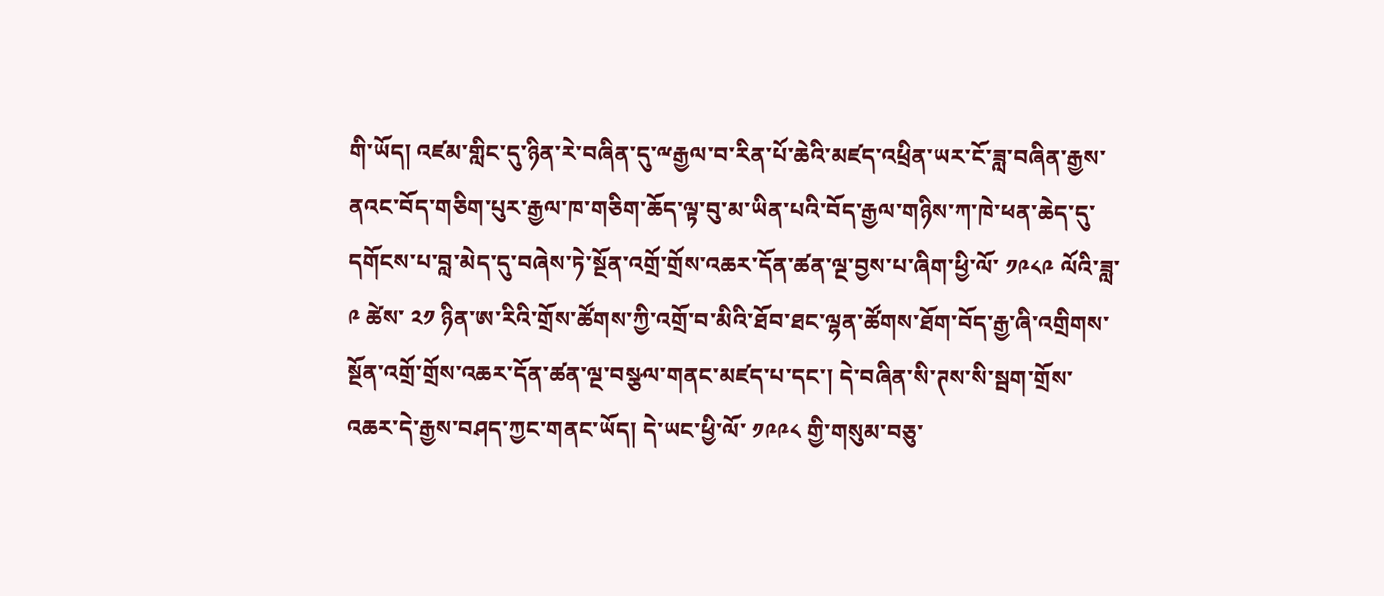གི་ཡོད། འཛམ་གླིང་དུ་ཉིན་རེ་བཞིན་དུ་ྋརྒྱལ་བ་རིན་པོ་ཆེའི་མཛད་འཕྲིན་ཡར་ངོ་ཟླ་བཞིན་རྒྱས་ནའང་བོད་གཅིག་པུར་རྒྱལ་ཁ་གཅིག་ཆོད་ལྟ་བུ་མ་ཡིན་པའི་བོད་རྒྱལ་གཉིས་ཀ་ཁེ་ཕན་ཆེད་དུ་དགོངས་པ་བླ་མེད་དུ་བཞེས་ཏེ་སྔོན་འགྲོ་གྲོས་འཆར་དོན་ཚན་ལྔ་བྱས་པ་ཞིག་ཕྱི་ལོ་ ༡༩༨༩ ལོའི་ཟླ་ ༩ ཚེས་ ༢༡ ཉིན་ཨ་རིའི་གྲོས་ཚོགས་ཀྱི་འགྲོ་བ་མིའི་ཐོབ་ཐང་ལྷན་ཚོགས་ཐོག་བོད་རྒྱ་ཞི་འགྲིགས་སྔོན་འགྲོ་གྲོས་འཆར་དོན་ཚན་ལྔ་བསྩལ་གནང་མཛད་པ་དང་། དེ་བཞིན་སི་ཊས་སི་སྦག་གྲོས་འཆར་དེ་རྒྱས་བཤད་ཀྱང་གནང་ཡོད། དེ་ཡང་ཕྱི་ལོ་ ༡༩༩༨ གྱི་གསུམ་བཅུ་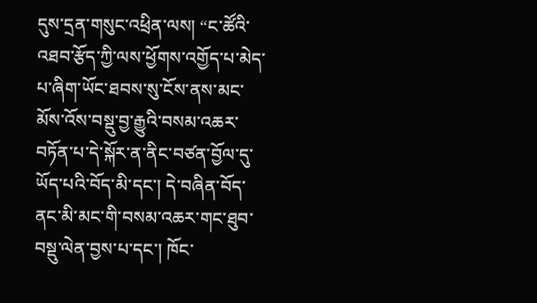དུས་དྲན་གསུང་འཕྲིན་ལས། “ང་ཚོའི་འཐབ་རྩོད་ཀྱི་ལས་ཕྱོགས་འགྱོད་པ་མེད་པ་ཞིག་ཡོང་ཐབས་སུ་ངོས་ནས་མང་མོས་འོས་བསྡུ་བྱ་རྒྱུའི་བསམ་འཆར་བཏོན་པ་དེ་སྐོར་ན་ནིང་བཙན་བྱོལ་དུ་ཡོད་པའི་བོད་མི་དང་། དེ་བཞིན་བོད་ནང་མི་མང་གི་བསམ་འཆར་གང་ཐུབ་བསྡུ་ལེན་བྱས་པ་དང་། ཁོང་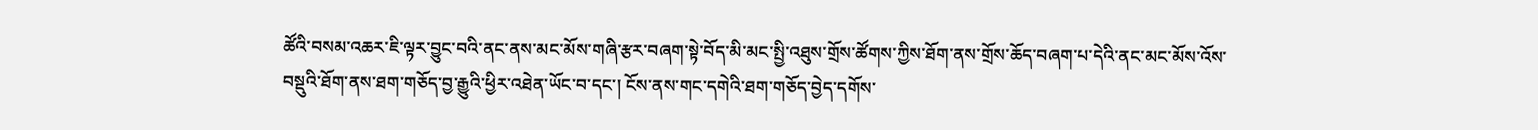ཚོའི་བསམ་འཆར་ཇི་ལྟར་བྱུང་བའི་ནང་ནས་མང་མོས་གཞི་རྩར་བཞག་སྟེ་བོད་མི་མང་སྤྱི་འཐུས་གྲོས་ཚོགས་ཀྱིས་ཐོག་ནས་གྲོས་ཆོད་བཞག་པ་དེའི་ནང་མང་མོས་འོས་བསྡུའི་ཐོག་ནས་ཐག་གཅོད་བྱ་རྒྱུའི་ཕྱིར་འཐེན་ཡོང་བ་དང་། ངོས་ནས་གང་དགེའི་ཐག་གཅོད་བྱེད་དགོས་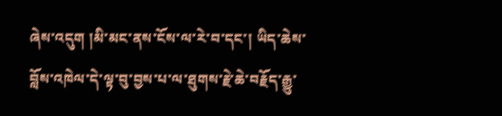ཞེས་འདུག །མི་མང་ནས་ངོས་ལ་རེ་བ་དང་། ཡིད་ཆེས་བློས་འཁེལ་དེ་ལྟ་བུ་བྱས་པ་ལ་ཐུགས་རྗེ་ཆེ་བརྗོད་རྒྱུ་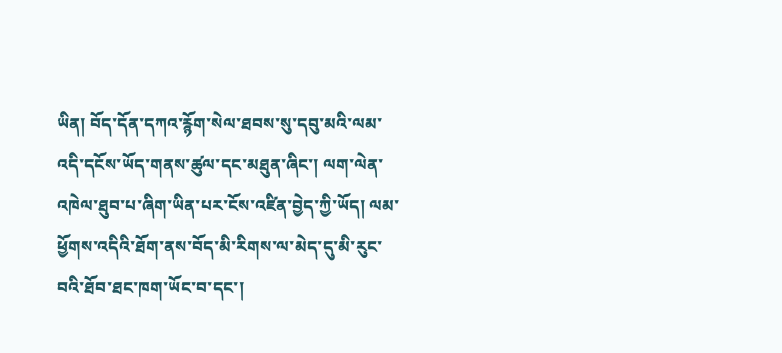ཡིན། བོད་དོན་དཀའ་རྙོག་སེལ་ཐབས་སུ་དབུ་མའི་ལམ་འདི་དངོས་ཡོད་གནས་ཚུལ་དང་མཐུན་ཞིང་། ལག་ལེན་འཁེལ་ཐུབ་པ་ཞིག་ཡིན་པར་ངོས་འཛིན་བྱེད་ཀྱི་ཡོད། ལམ་ཕྱོགས་འདིའི་ཐོག་ནས་བོད་མི་རིགས་ལ་མེད་དུ་མི་རུང་བའི་ཐོབ་ཐང་ཁག་ཡོང་བ་དང་།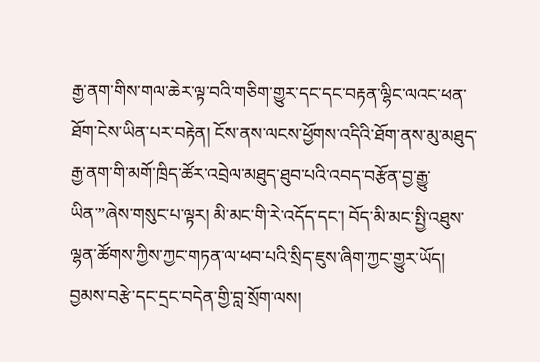རྒྱ་ནག་གིས་གལ་ཆེར་ལྟ་བའི་གཅིག་གྱུར་དང་དང་བརྟན་ལྷིང་ལའང་ཕན་ཐོག་ངེས་ཡིན་པར་བརྟེན། ངོས་ནས་ལངས་ཕྱོགས་འདིའི་ཐོག་ནས་མུ་མཐུད་རྒྱ་ནག་གི་མགོ་ཁྲིད་ཚོར་འབྲེལ་མཐུད་ཐུབ་པའི་འབད་བརྩོན་བྱ་རྒྱུ་ཡིན་”ཞེས་གསུང་པ་ལྟར། མི་མང་གི་རེ་འདོད་དང་། བོད་མི་མང་སྤྱི་འཐུས་ལྷན་ཚོགས་ཀྱིས་ཀྱང་གཏན་ལ་ཕབ་པའི་སྲིད་ཇུས་ཞིག་ཀྱང་གྱུར་ཡོད། བྱམས་བརྩེ་དང་དྲང་བདེན་གྱི་བླ་སྲོག་ལས།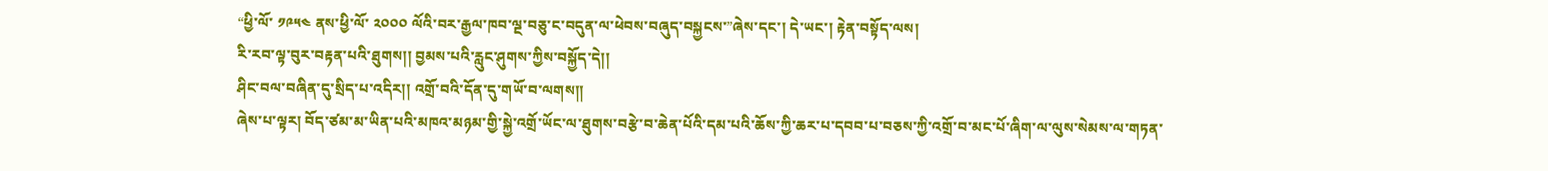“ཕྱི་ལོ་ ༡༩༥༤ ནས་ཕྱི་ལོ་ ༢༠༠༠ ལོའི་བར་རྒྱལ་ཁབ་ལྔ་བཅུ་ང་བདུན་ལ་ཕེབས་བཞུད་བསྐྱངས་”ཞེས་དང་། དེ་ཡང་། རྟེན་བསྟོད་ལས།
རི་རབ་ལྟ་བུར་བརྟན་པའི་ཐུགས།། བྱམས་པའི་རླུང་ཤུགས་ཀྱིས་བསྐྱོད་དེ།།
ཤིང་བལ་བཞིན་དུ་སྲིད་པ་འདིར།། འགྲོ་བའི་དོན་དུ་གཡོ་བ་ལགས།།
ཞེས་པ་ལྟར། བོད་ཙམ་མ་ཡིན་པའི་མཁའ་མཉམ་གྱི་སྐྱེ་འགྲོ་ཡོང་ལ་ཐུགས་བརྩེ་བ་ཆེན་པོའི་དམ་པའི་ཆོས་ཀྱི་ཆར་པ་དབབ་པ་བཅས་ཀྱི་འགྲོ་བ་མང་པོ་ཞིག་ལ་ལུས་སེམས་ལ་གཏན་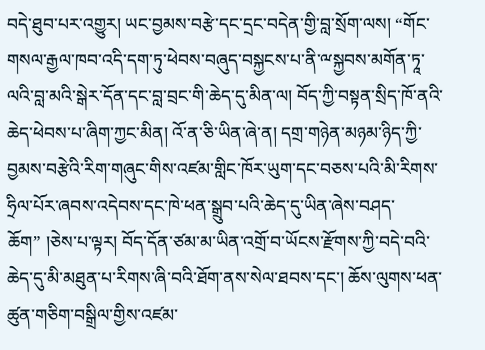བདེ་ཐུབ་པར་འགྱུར། ཡང་བྱམས་བརྩེ་དང་དྲང་བདེན་གྱི་བླ་སྲོག་ལས། “གོང་གསལ་རྒྱལ་ཁབ་འདི་དག་ཏུ་ཕེབས་བཞུད་བསྐྱངས་པ་ནི་ྋསྐྱབས་མགོན་ཏཱ་ལའི་བླ་མའི་སྒེར་དོན་དང་བླ་བྲང་གི་ཆེད་དུ་མིན་ལ། བོད་ཀྱི་བསྟན་སྲིད་ཁོ་ནའི་ཆེད་ཕེབས་པ་ཞིག་ཀྱང་མིན། འོ་ན་ཅི་ཡིན་ཞེ་ན། དགྲ་གཉེན་མཉམ་ཉིད་ཀྱི་བྱམས་བརྩེའི་རིག་གཞུང་གིས་འཛམ་གླིང་ཁོར་ཡུག་དང་བཅས་པའི་མི་རིགས་ཧྲིལ་པོར་ཞབས་འདེབས་དང་ཁེ་ཕན་སྒྲུབ་པའི་ཆེད་དུ་ཡིན་ཞེས་བཤད་ཆོག” །ཅེས་པ་ལྟར། བོད་དོན་ཙམ་མ་ཡིན་འགྲོ་བ་ཡོངས་རྫོགས་ཀྱི་བདེ་བའི་ཆེད་དུ་མི་མཐུན་པ་རིགས་ཞི་བའི་ཐོག་ནས་སེལ་ཐབས་དང་། ཆོས་ལུགས་ཕན་ཚུན་གཅིག་བསྒྲིལ་གྱིས་འཛམ་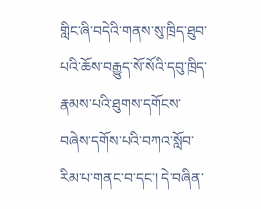གླིང་ཞི་བདེའི་གནས་སུ་ཁྲིད་ཐུབ་པའི་ཆོས་བརྒྱུད་སོ་སོའི་དབུ་ཁྲིད་རྣམས་པའི་ཐུགས་དགོངས་བཞེས་དགོས་པའི་བཀའ་སློབ་རིམ་པ་གནང་བ་དང་། དེ་བཞིན་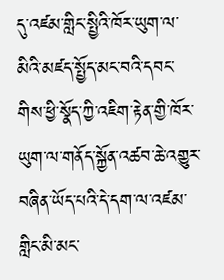དུ་འཛམ་གླིང་སྤྱིའི་ཁོར་ཡུག་ལ་མིའི་མཛད་སྤྱོད་མང་བའི་དབང་གིས་ཕྱི་སྣོད་ཀྱི་འཇིག་རྟེན་གྱི་ཁོར་ཡུག་ལ་གནོད་སྐྱོན་འཚབ་ཆེ་འགྱུར་བཞིན་ཡོད་པའི་དེ་དག་ལ་འཛམ་གླིང་མི་མང་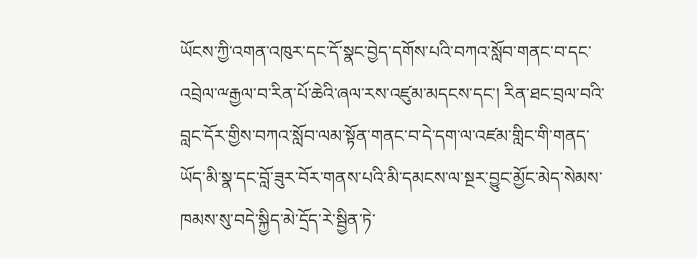ཡོངས་ཀྱི་འགན་འཁུར་དང་དོ་སྣང་བྱེད་དགོས་པའི་བཀའ་སློབ་གནང་བ་དང་འབྲེལ་ྋརྒྱལ་བ་རིན་པོ་ཆེའི་ཞལ་རས་འཛུམ་མདངས་དང་། རིན་ཐང་བྲལ་བའི་བླང་དོར་གྱིས་བཀའ་སློབ་ལམ་སྟོན་གནང་བ་དེ་དག་ལ་འཛམ་གླིང་གི་གནད་ཡོད་མི་སྣ་དང་བློ་ཟུར་བོར་གནས་པའི་མི་དམངས་ལ་སྔར་བྱུང་མྱོང་མེད་སེམས་ཁམས་སུ་བདེ་སྐྱིད་མེ་དྲོད་རེ་སྦྱིན་ཏེ་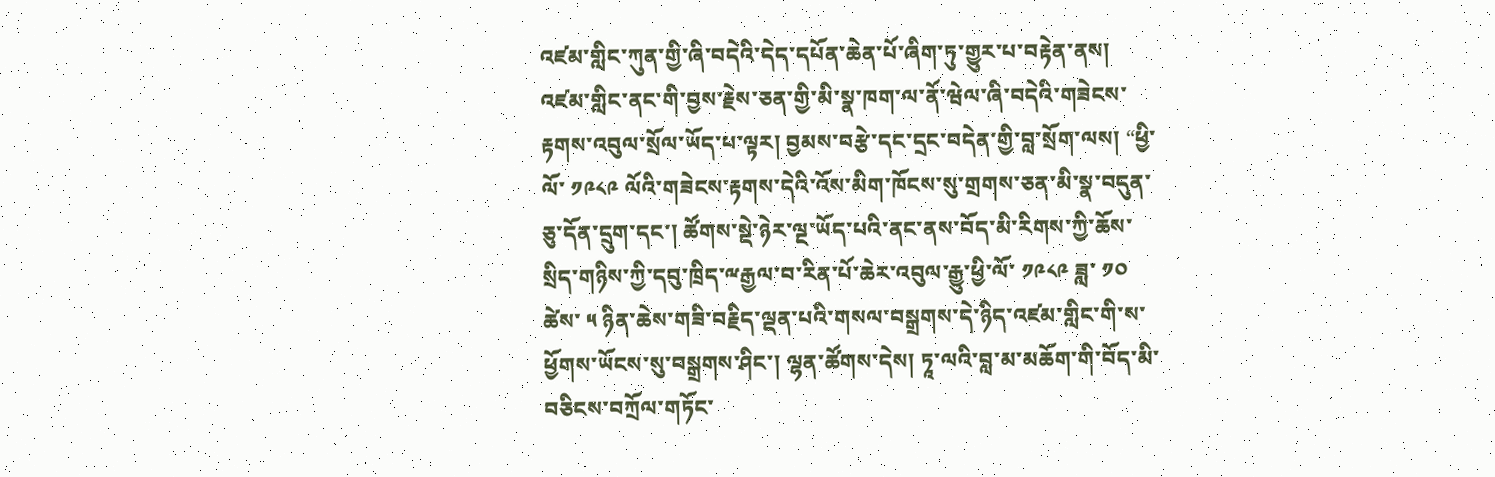འཛམ་གླིང་ཀུན་གྱི་ཞི་བདེའི་དེད་དཔོན་ཆེན་པོ་ཞིག་ཏུ་གྱུར་པ་བརྟེན་ནས། འཛམ་གླིང་ནང་གི་བྱས་རྗེས་ཅན་གྱི་མི་སྣ་ཁག་ལ་ནོ་ཝེལ་ཞི་བདེའི་གཟེངས་རྟགས་འབུལ་སྲོལ་ཡོད་པ་ལྟར། བྱམས་བརྩེ་དང་དྲང་བདེན་གྱི་བླ་སྲོག་ལས། “ཕྱི་ལོ་ ༡༩༨༩ ལོའི་གཟེངས་རྟགས་དེའི་འོས་མིག་ཁོངས་སུ་གྲགས་ཅན་མི་སྣ་བདུན་ཅུ་དོན་དྲུག་དང་། ཚོགས་སྡེ་ཉེར་ལྔ་ཡོད་པའི་ནང་ནས་བོད་མི་རིགས་ཀྱི་ཆོས་སྲིད་གཉིས་ཀྱི་དབུ་ཁྲིད་ྋརྒྱལ་བ་རིན་པོ་ཆེར་འབུལ་རྒྱུ་ཕྱི་ལོ་ ༡༩༨༩ ཟླ་ ༡༠ ཚེས་ ༥ ཉིན་ཆེས་གཟི་བརྗིད་ལྡན་པའི་གསལ་བསྒྲགས་དེ་ཉིད་འཛམ་གླིང་གི་ས་ཕྱོགས་ཡོངས་སུ་བསྒྲགས་ཤིང་། ལྷན་ཚོགས་དེས། ཏཱ་ལའི་བླ་མ་མཆོག་གི་བོད་མི་བཅིངས་བཀྲོལ་གཏོང་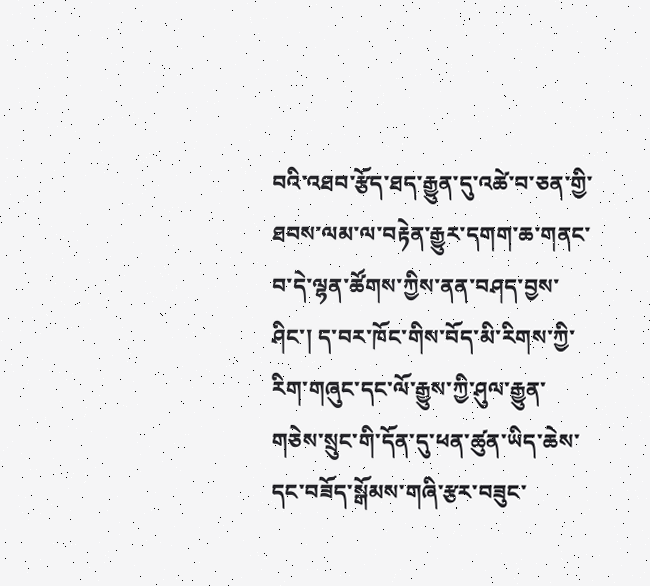བའི་འཐབ་རྩོད་ཐད་རྒྱུན་དུ་འཚེ་བ་ཅན་གྱི་ཐབས་ལམ་ལ་བརྟེན་རྒྱུར་དགག་ཆ་གནང་བ་དེ་ལྷན་ཚོགས་ཀྱིས་ནན་བཤད་བྱས་ཤིང་། ད་བར་ཁོང་གིས་བོད་མི་རིགས་ཀྱི་རིག་གཞུང་དང་ལོ་རྒྱུས་ཀྱི་ཤུལ་རྒྱུན་གཅེས་སྲུང་གི་དོན་དུ་ཕན་ཚུན་ཡིད་ཆེས་དང་བཟོད་སྒོམས་གཞི་རྩར་བཟུང་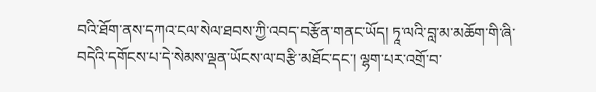བའི་ཐོག་ནས་དཀའ་ངལ་སེལ་ཐབས་ཀྱི་འབད་བརྩོན་གནང་ཡོད། ཏཱ་ལའི་བླ་མ་མཆོག་གི་ཞི་བདེའི་དགོངས་པ་དེ་སེམས་ལྡན་ཡོངས་ལ་བརྩི་མཐོང་དང་། ལྷག་པར་འགྲོ་བ་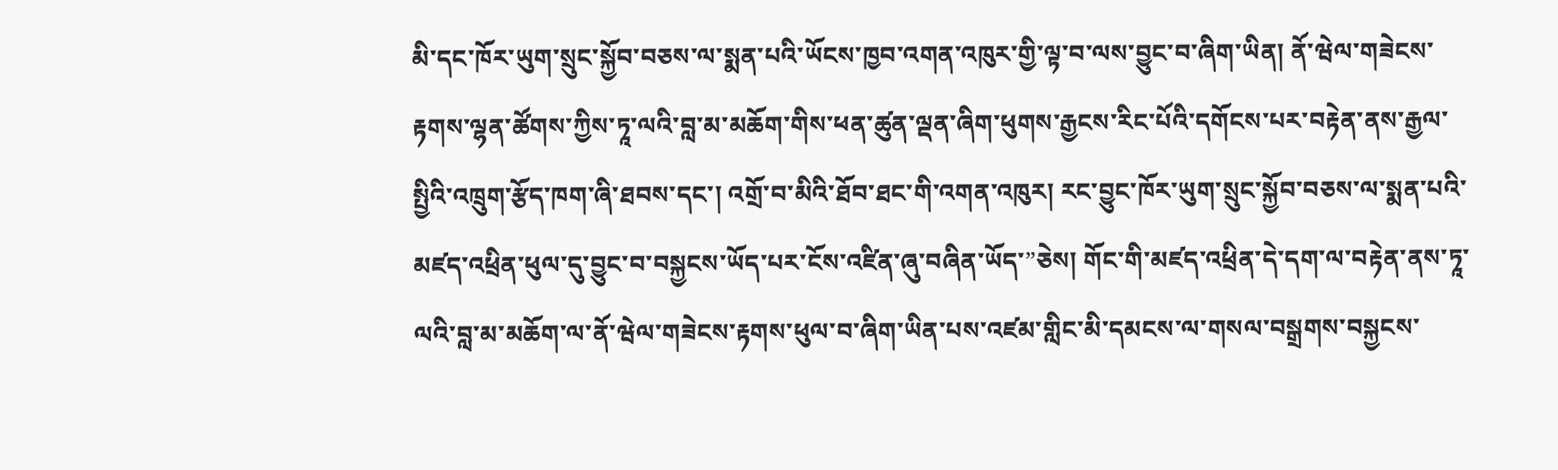མི་དང་ཁོར་ཡུག་སྲུང་སྐྱོབ་བཅས་ལ་སྨན་པའི་ཡོངས་ཁྱབ་འགན་འཁུར་གྱི་ལྟ་བ་ལས་བྱུང་བ་ཞིག་ཡིན། ནོ་ཝེལ་གཟེངས་རྟགས་ལྷན་ཚོགས་ཀྱིས་ཏཱ་ལའི་བླ་མ་མཆོག་གིས་ཕན་ཚུན་ལྡན་ཞིག་ཕུགས་རྒྱངས་རིང་པོའི་དགོངས་པར་བརྟེན་ནས་རྒྱལ་སྤྱིའི་འཁྲུག་རྩོད་ཁག་ཞི་ཐབས་དང་། འགྲོ་བ་མིའི་ཐོབ་ཐང་གི་འགན་འཁུར། རང་བྱུང་ཁོར་ཡུག་སྲུང་སྐྱོབ་བཅས་ལ་སྨན་པའི་མཛད་འཕྲིན་ཕུལ་དུ་བྱུང་བ་བསྐྱངས་ཡོད་པར་ངོས་འཛིན་ཞུ་བཞིན་ཡོད་”ཅེས། གོང་གི་མཛད་འཕྲིན་དེ་དག་ལ་བརྟེན་ནས་ཏཱ་ལའི་བླ་མ་མཆོག་ལ་ནོ་ཝེལ་གཟེངས་རྟགས་ཕུལ་བ་ཞིག་ཡིན་པས་འཛམ་གླིང་མི་དམངས་ལ་གསལ་བསྒྲགས་བསྐྱངས་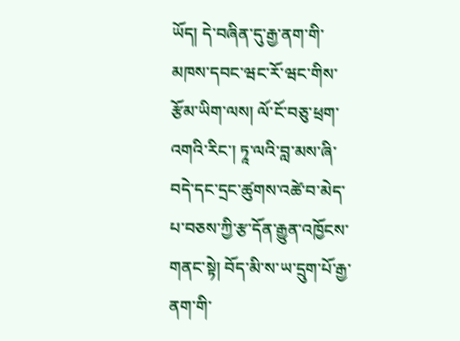ཡོད། དེ་བཞིན་དུ་རྒྱ་ནག་གི་མཁས་དབང་ཝང་རོ་ཝང་གིས་རྩོམ་ཡིག་ལས། ལོ་ངོ་བཅུ་ཕྲག་འགའི་རིང་། ཏཱ་ལའི་བླ་མས་ཞི་བདེ་དང་དྲང་ཚུགས་འཚེ་བ་མེད་པ་བཅས་ཀྱི་རྩ་དོན་རྒྱུན་འཁྱོངས་གནང་སྟེ། བོད་མི་ས་ཡ་དྲུག་པོ་རྒྱ་ནག་གི་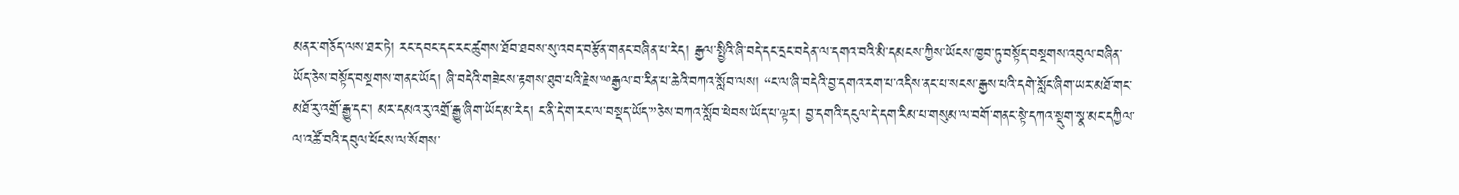མནར་གཅོད་ལས་ཐར་ཏེ། རང་དབང་དང་རང་ཚུགས་ཐོབ་ཐབས་སུ་འབད་བརྩོན་གནང་བཞིན་པ་རེད། རྒྱལ་སྤྱིའི་ཞི་བདེ་དང་དྲང་བདེན་ལ་དགའ་བའི་མི་དམངས་ཀྱིས་ཡོངས་ཁྱབ་ཏུ་བསྟོད་བསྔགས་འབུལ་བཞིན་ཡོད་ཅེས་བསྟོད་བསྔགས་གནང་ཡོད། ཞི་བདེའི་གཟེངས་རྟགས་ཐུབ་པའི་རྗེས་ྋརྒྱལ་བ་རིན་པ་ཆེའི་བཀའ་སློབ་ལས། “ང་ལ་ཞི་བདེའི་བྱ་དགའ་རག་པ་འདིས་ནང་པ་སངས་རྒྱས་པའི་དགེ་སློང་ཞིག་ཡར་མཐོ་གང་མཐོ་རུ་འགྲོ་རྒྱུ་དང་། མར་དམའ་རུ་འགྲོ་རྒྱུ་ཞིག་ཡོད་མ་རེད། ང་ནི་དེ་ག་རང་ལ་བསྡད་ཡོད་”ཅེས་བཀའ་སློབ་ཕེབས་ཡོད་པ་ལྟར། བྱ་དགའི་དངུལ་དེ་དག་རིམ་པ་གསུམ་ལ་བགོ་གནང་སྟེ་དཀའ་སྡུག་སྣ་མང་དཀྱིལ་ལ་འཚོ་བའི་དབུལ་ཕོངས་ལ་སོགས་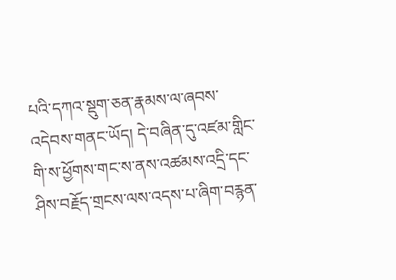པའི་དཀའ་སྡུག་ཅན་རྣམས་ལ་ཞབས་འདེབས་གནང་ཡོད། དེ་བཞིན་དུ་འཛམ་གླིང་གི་ས་ཕྱོགས་གང་ས་ནས་འཚམས་འདྲི་དང་ཤིས་བརྗོད་གྲངས་ལས་འདས་པ་ཞིག་བརྙན་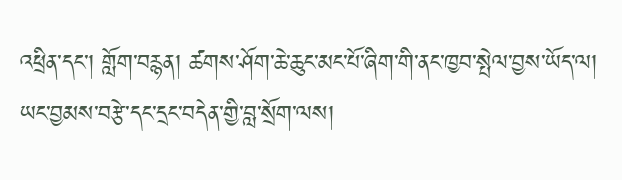འཕྲིན་དང་། གློག་བརྙན། ཚགས་ཤོག་ཆེ་ཆུང་མང་པོ་ཞིག་གི་ནང་ཁྱབ་སྤེལ་བྱས་ཡོད་ལ། ཡང་བྱམས་བརྩེ་དང་དྲང་བདེན་གྱི་བླ་སྲོག་ལས།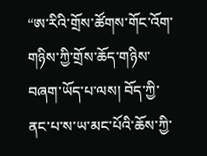“ཨ་རིའི་གྲོས་ཚོགས་གོང་འོག་གཉིས་ཀྱི་གྲོས་ཆོད་གཉིས་བཞག་ཡོད་པ་ལས། བོད་ཀྱི་ནང་པ་ས་ཡ་མང་པོའི་ཆོས་ཀྱི་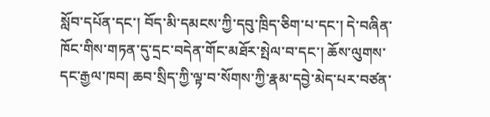སློབ་དཔོན་དང་། བོད་མི་དམངས་ཀྱི་དབུ་ཁྲིད་ཅིག་པ་དང་། དེ་བཞིན་ཁོང་གིས་གཏན་དུ་དྲང་བདེན་གོང་མཐོར་སྤེལ་བ་དང་། ཆོས་ལུགས་དང་རྒྱལ་ཁབ། ཆབ་སྲིད་ཀྱི་ལྟ་བ་སོགས་ཀྱི་རྣམ་དབྱེ་མེད་པར་བཙན་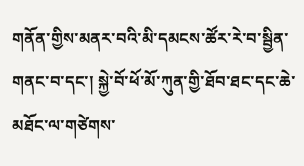གནོན་གྱིས་མནར་བའི་མི་དམངས་ཚོར་རེ་བ་སྦྱིན་གནང་བ་དང་། སྐྱེ་བོ་ཕོ་མོ་ཀུན་གྱི་ཐོབ་ཐང་དང་ཆེ་མཐོང་ལ་གཙེགས་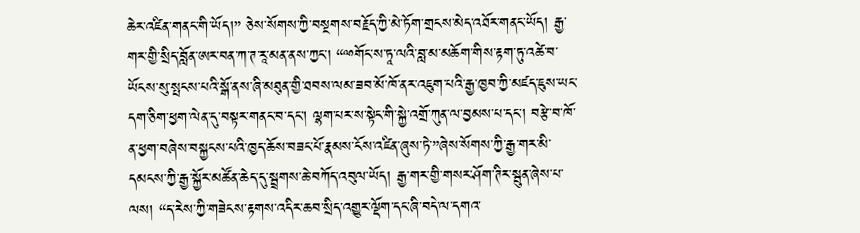ཆེར་འཛིན་གནང་གི་ཡོད།” ཅེས་སོགས་ཀྱི་བསྔགས་བརྗོད་ཀྱི་མེ་ཏོག་གྲངས་མེད་འཐོར་གནང་ཡོད། རྒྱ་གར་གྱི་སྲིད་བློན་ཨར་བན་ཀ་ཊ་རཱ་མན་ནས་ཀྱང་། “ྋགོང་ས་ཏཱ་ལའི་བླ་མ་མཆོག་གིས་རྟག་ཏུ་འཚེ་བ་ཡོངས་སུ་སྤངས་པའི་སྒོ་ནས་ཞི་མཐུན་གྱི་ཐབས་ལམ་ཟབ་མོ་ཁོ་ནར་འཇུག་པའི་རྒྱ་ཁྱབ་ཀྱི་མཛད་ཇུས་ཡང་དག་ཅིག་ཕྱག་ལེན་དུ་བསྟར་གནང་བ་དང་། ལྷག་པར་ས་སྟེང་གི་སྐྱེ་འགྲོ་ཀུན་ལ་བྱམས་པ་དང་། བརྩེ་བ་ཁོ་ན་ཕྱག་བཞེས་བསྐྱངས་པའི་ཁྱད་ཆོས་བཟང་པོ་རྣམས་ངོས་འཛིན་ཞུས་ཏེ་”ཞེས་སོགས་ཀྱི་རྒྱ་གར་མི་དམངས་ཀྱི་རྒྱ་སྐྱོར་མཚོན་ཆེད་དུ་སྦྲགས་ཆེ་བཀོད་འབུལ་ཡོད། རྒྱ་གར་གྱི་གསར་ཤོག་ཊིར་སྦུན་ཞེས་པ་ལས། “ད་རེས་ཀྱི་གཟེངས་རྟགས་འདིར་ཆབ་སྲིད་འགྱུར་ལྡོག་དང་ཞི་བདེ་ལ་དགའ་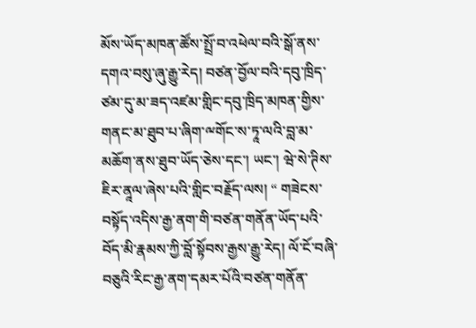མོས་ཡོད་མཁན་ཚོས་སྤྲོ་བ་འཕེལ་བའི་སྒོ་ནས་དགའ་བསུ་ཞུ་རྒྱུ་རེད། བཙན་བྱོལ་བའི་དབུ་ཁྲིད་ཙམ་དུ་མ་ཟད་འཛམ་གླིང་དབུ་ཁྲིད་མཁན་གྱིས་གནང་མ་ཐུབ་པ་ཞིག་ྋགོང་ས་ཏཱ་ལའི་བླ་མ་མཆོག་ནས་ཐུབ་ཡོད་ཅེས་དང་། ཡང་། ཝེ་སེ་ཊིས་ཇིར་ནཱལ་ཞེས་པའི་གླིང་བརྗོད་ལས། “ གཟེངས་བསྟོད་འདིས་རྒྱ་ནག་གི་བཙན་གནོན་ཡོད་པའི་བོད་མི་རྣམས་ཀྱི་བློ་སྟོབས་རྒྱས་རྒྱུ་རེད། ལོ་ངོ་བཞི་བཅུའི་རིང་རྒྱ་ནག་དམར་པོའི་བཙན་གནོན་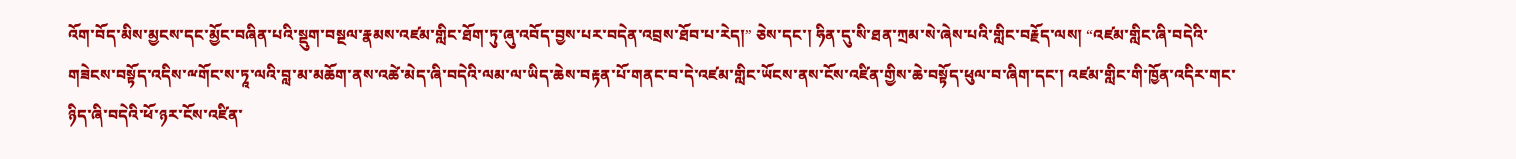འོག་བོད་མིས་མྱངས་དང་མྱོང་བཞིན་པའི་སྡུག་བསྔལ་རྣམས་འཛམ་གླིང་ཐོག་ཏུ་ཞུ་འབོད་བྱས་པར་བདེན་འབྲས་ཐོབ་པ་རེད།” ཅེས་དང་། ཧིན་དུ་སི་ཐན་ཀྲམ་སེ་ཞེས་པའི་གླིང་བརྗོད་ལས། “འཛམ་གླིང་ཞི་བདེའི་གཟེངས་བསྟོད་འདིས་ྋགོང་ས་ཏཱ་ལའི་བླ་མ་མཆོག་ནས་འཚེ་མེད་ཞི་བདེའི་ལམ་ལ་ཡིད་ཆེས་བརྟན་པོ་གནང་བ་དེ་འཛམ་གླིང་ཡོངས་ནས་ངོས་འཛིན་གྱིས་ཆེ་བསྟོད་ཕུལ་བ་ཞིག་དང་། འཛམ་གླིང་གི་ཁྱོན་འདིར་གང་ཉིད་ཞི་བདེའི་ཕོ་ཉར་ངོས་འཛིན་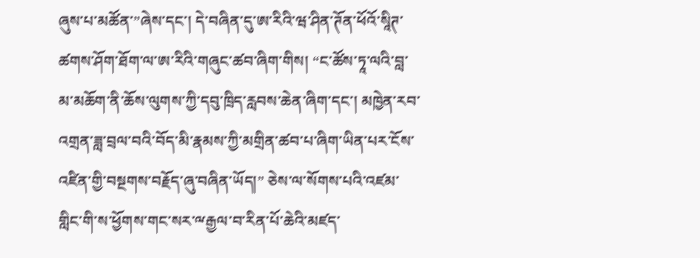ཞུས་པ་མཚོན་”ཞེས་དང་། དེ་བཞིན་དུ་ཨ་རིའི་ཝ་ཤིན་ཊོན་ཕོའོ་སཱིཊ་ཚགས་ཤོག་ཐོག་ལ་ཨ་རིའི་གཞུང་ཚབ་ཞིག་གིས། “ང་ཚོས་ཏཱ་ལའི་བླ་མ་མཆོག་ནི་ཆོས་ལུགས་ཀྱི་དབུ་ཁྲིད་རླབས་ཆེན་ཞིག་དང་། མཁྱེན་རབ་འགྲན་ཟླ་བྲལ་བའི་བོད་མི་རྣམས་ཀྱི་མགྲིན་ཚབ་པ་ཞིག་ཡིན་པར་ངོས་འཛིན་གྱི་བསྔགས་བརྗོད་ཞུ་བཞིན་ཡོད།” ཅེས་ལ་སོགས་པའི་འཛམ་གླིང་གི་ས་ཕྱོགས་གང་སར་ྋརྒྱལ་བ་རིན་པོ་ཆེའི་མཛད་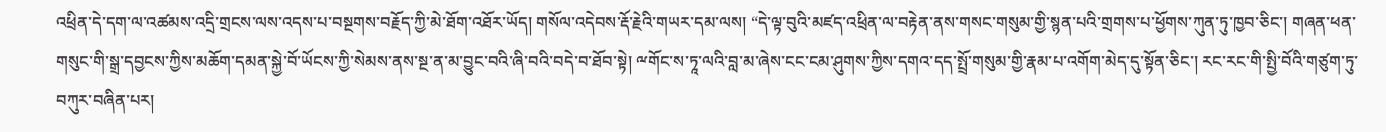འཕྲིན་དེ་དག་ལ་འཚམས་འདྲི་གྲངས་ལས་འདས་པ་བསྔགས་བརྗོད་ཀྱི་མེ་ཐོག་འཐོར་ཡོད། གསོལ་འདེབས་རྡོ་རྗེའི་གཡར་དམ་ལས། “དེ་ལྟ་བུའི་མཛད་འཕྲིན་ལ་བརྟེན་ནས་གསང་གསུམ་གྱི་སྙན་པའི་གྲགས་པ་ཕྱོགས་ཀུན་ཏུ་ཁྱབ་ཅིང་། གཞན་ཕན་གསུང་གི་སྒྲ་དབྱངས་ཀྱིས་མཆོག་དམན་སྐྱེ་བོ་ཡོངས་ཀྱི་སེམས་ནས་སྔ་ན་མ་བྱུང་བའི་ཞི་བའི་བདེ་བ་ཐོབ་སྟེ། ྋགོང་ས་ཏཱ་ལའི་བླ་མ་ཞེས་ངང་ངམ་ཤུགས་ཀྱིས་དགའ་དད་སྤྲོ་གསུམ་གྱི་རྣམ་པ་འགོག་མེད་དུ་སྟོན་ཅིང་། རང་རང་གི་སྤྱི་བོའི་གཙུག་ཏུ་བཀུར་བཞིན་པར།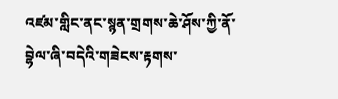འཛམ་གླིང་ནང་སྙན་གྲགས་ཆེ་ཤོས་ཀྱི་ནོ་བྷེལ་ཞི་བདེའི་གཟེངས་རྟགས་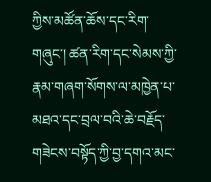ཀྱིས་མཚོན་ཆོས་དང་རིག་གཞུང་། ཚན་རིག་དང་སེམས་ཀྱི་རྣམ་གཞག་སོགས་ལ་མཁྱེན་པ་མཐའ་དང་བྲལ་བའི་ཆེ་བརྗོད་གཟེངས་བསྟོད་ཀྱི་བྱ་དགའ་མང་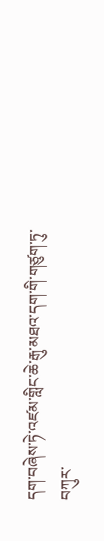དག་བཞེས་ཏེ་འཛམ་གླིང་ཆེ་རྒུ་མཐའ་དག་གི་གཙུག་ཏུ་བཀུར་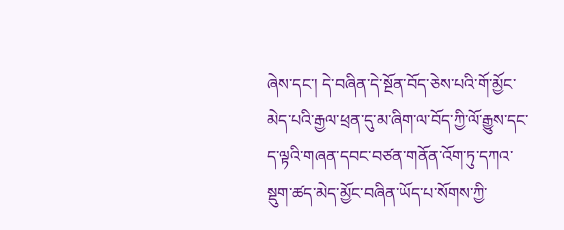ཞེས་དང་། དེ་བཞིན་དེ་སྔོན་བོད་ཅེས་པའི་གོ་མྱོང་མེད་པའི་རྒྱལ་ཕྲན་དུ་མ་ཞིག་ལ་བོད་ཀྱི་ལོ་རྒྱུས་དང་ད་ལྟའི་གཞན་དབང་བཙན་གནོན་འོག་ཏུ་དཀའ་སྡུག་ཚད་མེད་མྱོང་བཞིན་ཡོད་པ་སོགས་ཀྱི་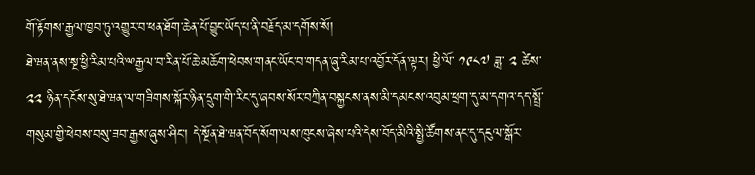གོ་རྟོགས་རྒྱལ་ཁྱབ་ཏུ་འགྱུར་བ་ཕན་ཐོག་ཆེན་པོ་བྱུང་ཡོད་པ་ནི་བརྗོད་མ་དགོས་སོ།
ཐེ་ཝན་ནས་སྔ་ཕྱི་རིམ་པའི་ྋརྒྱལ་བ་རིན་པོ་ཆེ་མཆོག་ཕེབས་གནང་ཡོང་བ་གདན་ཞུ་རིམ་པ་འབྱོར་དོན་ལྟར། ཕྱི་ལོ་ ༡༩༨༧ ཟླ་ ༢ ཚེས་ ༢༢ ཉིན་དངོས་སུ་ཐེ་ཝན་ལ་གཟིགས་སྐོར་ཉིན་དྲུག་གི་རིང་དུ་ཞབས་སོར་བཀྲིན་བསྐྱངས་ནས་མི་དམངས་འབུམ་ཕྲག་དུ་མ་དགའ་དད་སྤྲོ་གསུམ་གྱི་ཕེབས་བསུ་ཟབ་རྒྱས་ཞུས་ཤིང་། དེ་སྔོན་ཐེ་ཝན་བོད་སོག་ལས་ཁུངས་ཞེས་པའི་དེས་བོད་མིའི་སྤྱི་ཚོགས་ནང་དུ་དངུལ་སྒོར་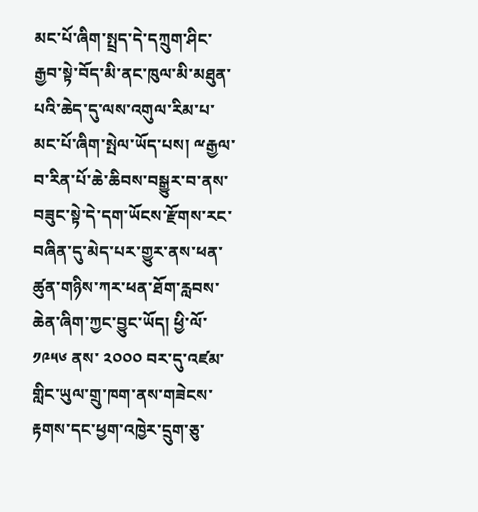མང་པོ་ཞིག་སྤྲད་དེ་དཀྲུག་ཤིང་རྒྱབ་སྟེ་བོད་མི་ནང་ཁུལ་མི་མཐུན་པའི་ཆེད་དུ་ལས་འགུལ་རིམ་པ་མང་པོ་ཞིག་སྤེལ་ཡོད་པས། ྋརྒྱལ་བ་རིན་པོ་ཆེ་ཆིབས་བསྒྱུར་བ་ནས་བཟུང་སྟེ་དེ་དག་ཡོངས་རྫོགས་རང་བཞིན་དུ་མེད་པར་གྱུར་ནས་ཕན་ཚུན་གཉིས་ཀར་ཕན་ཐོག་རླབས་ཆེན་ཞིག་ཀྱང་བྱུང་ཡོད། ཕྱི་ལོ་ ༡༩༥༦ ནས་ ༢༠༠༠ བར་དུ་འཛམ་གླིང་ཡུལ་གྲུ་ཁག་ནས་གཟེངས་རྟགས་དང་ཕྱག་འཁྱེར་དྲུག་ཅུ་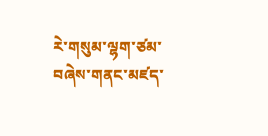རེ་གསུམ་ལྷག་ཙམ་བཞེས་གནང་མཛད་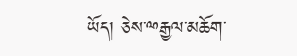ཡོད། ཅེས་ྋརྒྱལ་མཆོག་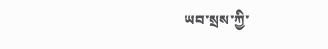ཡབ་སྲས་ཀྱི་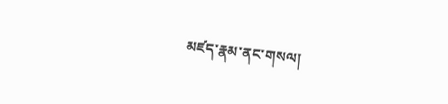མཛད་རྣམ་ནང་གསལ།